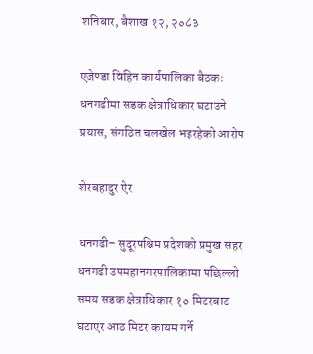शनिबार, बैशाख १२, २०८३

एजेण्डा विहिन कार्यपालिका बैठकः धनगढीमा सडक क्षेत्राधिकार घटाउने प्रयास, संगठित चलखेल भइरहेको आरोप

शेरबहादुर ऐर

धनगढी– सुदूरपश्चिम प्रदेशको प्रमुख सहर धनगढी उपमहानगरपालिकामा पछिल्लो समय सडक क्षेत्राधिकार १० मिटरबाट घटाएर आठ मिटर कायम गर्ने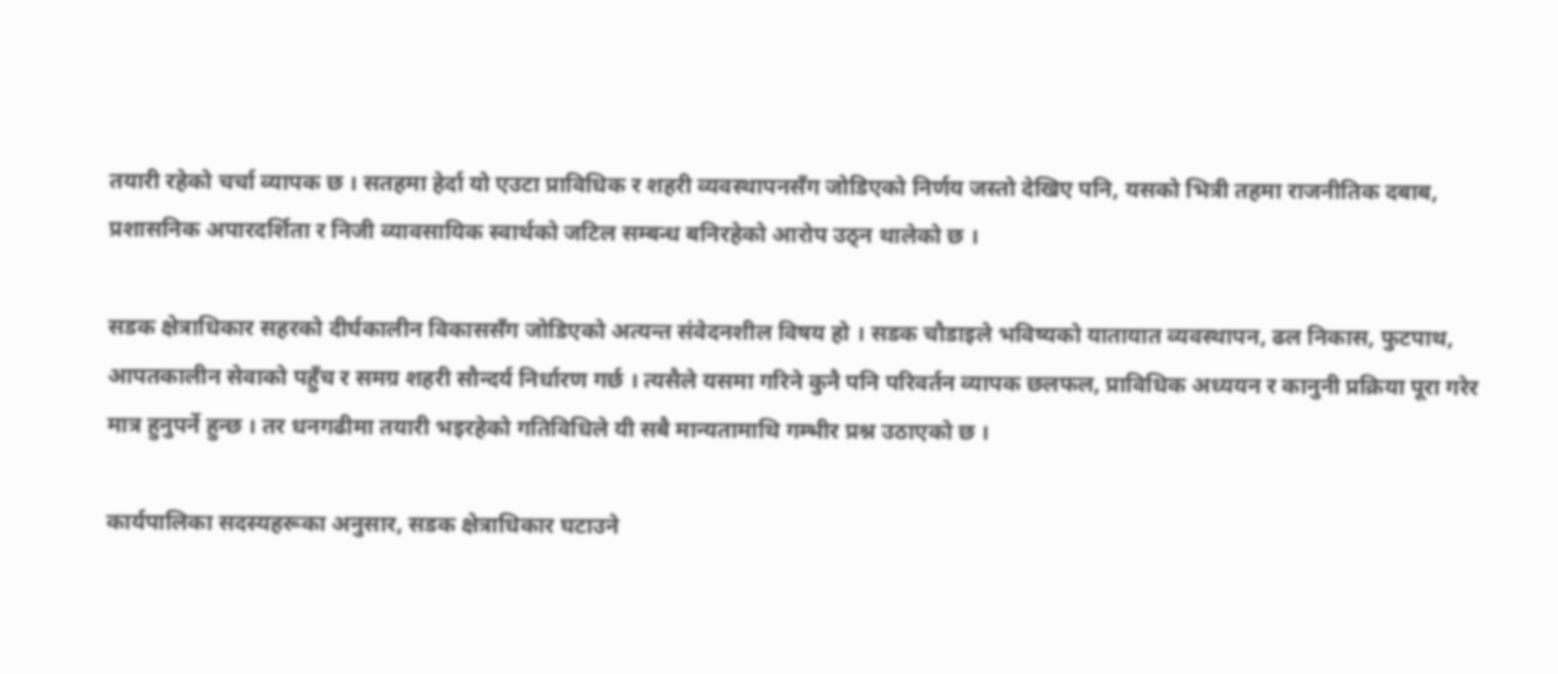तयारी रहेको चर्चा व्यापक छ । सतहमा हेर्दा यो एउटा प्राविधिक र शहरी व्यवस्थापनसँग जोडिएको निर्णय जस्तो देखिए पनि, यसको भित्री तहमा राजनीतिक दबाब, प्रशासनिक अपारदर्शिता र निजी व्यावसायिक स्वार्थको जटिल सम्बन्ध बनिरहेको आरोप उठ्न थालेको छ ।

सडक क्षेत्राधिकार सहरको दीर्घकालीन विकाससँग जोडिएको अत्यन्त संवेदनशील विषय हो । सडक चौडाइले भविष्यको यातायात व्यवस्थापन, ढल निकास, फुटपाथ, आपतकालीन सेवाको पहुँच र समग्र शहरी सौन्दर्य निर्धारण गर्छ । त्यसैले यसमा गरिने कुनै पनि परिवर्तन व्यापक छलफल, प्राविधिक अध्ययन र कानुनी प्रक्रिया पूरा गरेर मात्र हुनुपर्ने हुन्छ । तर धनगढीमा तयारी भइरहेको गतिविधिले यी सबै मान्यतामाथि गम्भीर प्रश्न उठाएको छ ।

कार्यपालिका सदस्यहरूका अनुसार, सडक क्षेत्राधिकार घटाउने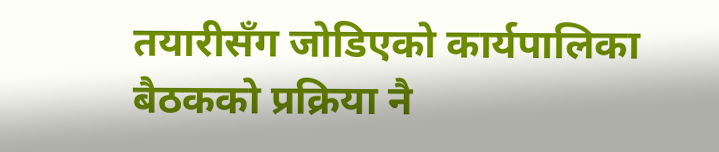तयारीसँग जोडिएको कार्यपालिका बैठकको प्रक्रिया नै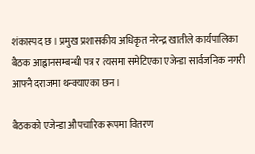शंकास्पद छ । प्रमुख प्रशासकीय अधिकृत नरेन्द्र खातीले कार्यपालिका बैठक आह्वानसम्बन्धी पत्र र त्यसमा समेटिएका एजेन्डा सार्वजनिक नगरी आफ्नै दराजमा थन्क्याएका छन ।

बैठकको एजेन्डा औपचारिक रूपमा वितरण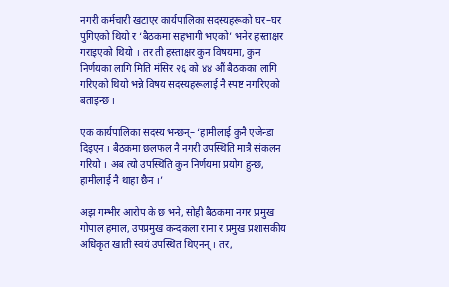नगरी कर्मचारी खटाएर कार्यपालिका सदस्यहरूको घर–घर पुगिएको थियो र ‘बैठकमा सहभागी भएको’ भनेर हस्ताक्षर गराइएको थियो । तर ती हस्ताक्षर कुन विषयमा, कुन निर्णयका लागि मिति मंसिर २६ को ४४ औं बैठकका लागि गरिएको थियो भन्ने विषय सदस्यहरूलाई नै स्पष्ट नगरिएको बताइन्छ ।

एक कार्यपालिका सदस्य भन्छन्– ‘हामीलाई कुनै एजेन्डा दिइएन । बैठकमा छलफल नै नगरी उपस्थिति मात्रै संकलन गरियो । अब त्यो उपस्थिति कुन निर्णयमा प्रयोग हुन्छ, हामीलाई नै थाहा छैन ।’

अझ गम्भीर आरोप के छ भने, सोही बैठकमा नगर प्रमुख गोपाल हमाल, उपप्रमुख कन्दकला राना र प्रमुख प्रशासकीय अधिकृत खाती स्वयं उपस्थित थिएनन् । तर,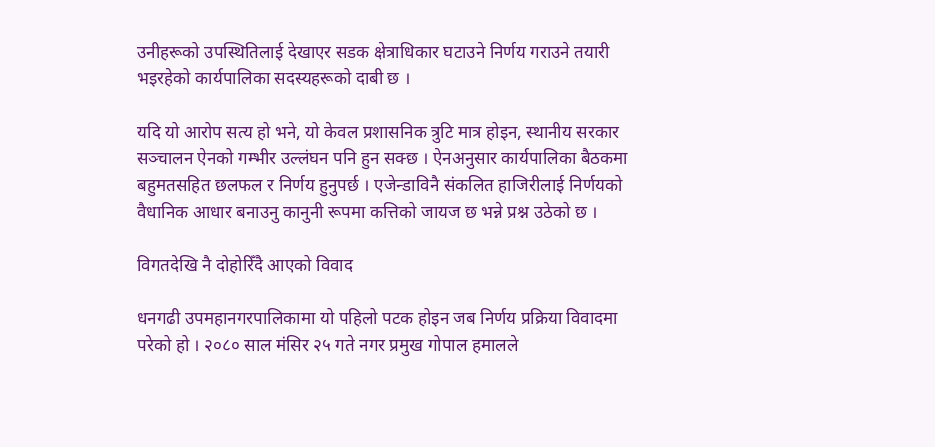उनीहरूको उपस्थितिलाई देखाएर सडक क्षेत्राधिकार घटाउने निर्णय गराउने तयारी भइरहेको कार्यपालिका सदस्यहरूको दाबी छ ।

यदि यो आरोप सत्य हो भने, यो केवल प्रशासनिक त्रुटि मात्र होइन, स्थानीय सरकार सञ्चालन ऐनको गम्भीर उल्लंघन पनि हुन सक्छ । ऐनअनुसार कार्यपालिका बैठकमा बहुमतसहित छलफल र निर्णय हुनुपर्छ । एजेन्डाविनै संकलित हाजिरीलाई निर्णयको वैधानिक आधार बनाउनु कानुनी रूपमा कत्तिको जायज छ भन्ने प्रश्न उठेको छ ।

विगतदेखि नै दोहोरिँदै आएको विवाद

धनगढी उपमहानगरपालिकामा यो पहिलो पटक होइन जब निर्णय प्रक्रिया विवादमा परेको हो । २०८० साल मंसिर २५ गते नगर प्रमुख गोपाल हमालले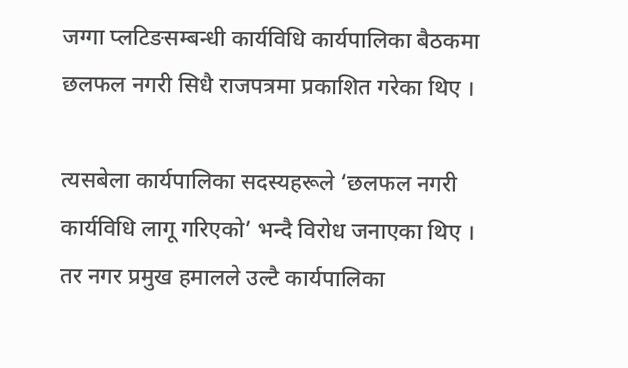जग्गा प्लटिङसम्बन्धी कार्यविधि कार्यपालिका बैठकमा छलफल नगरी सिधै राजपत्रमा प्रकाशित गरेका थिए ।

त्यसबेला कार्यपालिका सदस्यहरूले ‘छलफल नगरी कार्यविधि लागू गरिएको’ भन्दै विरोध जनाएका थिए । तर नगर प्रमुख हमालले उल्टै कार्यपालिका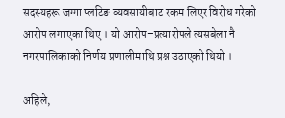सदस्यहरू जग्गा प्लटिङ व्यवसायीबाट रकम लिएर विरोध गरेको आरोप लगाएका थिए । यो आरोप–प्रत्यारोपले त्यसबेला नै नगरपालिकाको निर्णय प्रणालीमाथि प्रश्न उठाएको थियो ।

अहिले,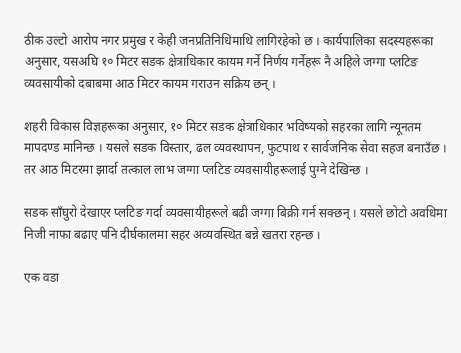ठीक उल्टो आरोप नगर प्रमुख र केही जनप्रतिनिधिमाथि लागिरहेको छ । कार्यपालिका सदस्यहरूका अनुसार, यसअघि १० मिटर सडक क्षेत्राधिकार कायम गर्ने निर्णय गर्नेहरू नै अहिले जग्गा प्लटिङ व्यवसायीको दबाबमा आठ मिटर कायम गराउन सक्रिय छन् ।

शहरी विकास विज्ञहरूका अनुसार, १० मिटर सडक क्षेत्राधिकार भविष्यको सहरका लागि न्यूनतम मापदण्ड मानिन्छ । यसले सडक विस्तार, ढल व्यवस्थापन, फुटपाथ र सार्वजनिक सेवा सहज बनाउँछ । तर आठ मिटरमा झार्दा तत्काल लाभ जग्गा प्लटिङ व्यवसायीहरूलाई पुग्ने देखिन्छ ।

सडक साँघुरो देखाएर प्लटिङ गर्दा व्यवसायीहरूले बढी जग्गा बिक्री गर्न सक्छन् । यसले छोटो अवधिमा निजी नाफा बढाए पनि दीर्घकालमा सहर अव्यवस्थित बन्ने खतरा रहन्छ ।

एक वडा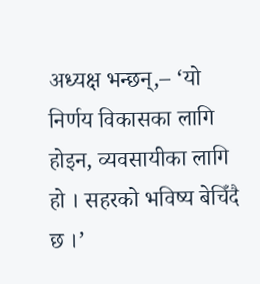अध्यक्ष भन्छन्,– ‘यो निर्णय विकासका लागि होइन, व्यवसायीका लागि हो । सहरको भविष्य बेचिँदै छ ।’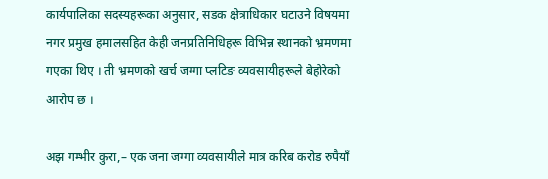कार्यपालिका सदस्यहरूका अनुसार, सडक क्षेत्राधिकार घटाउने विषयमा नगर प्रमुख हमालसहित केही जनप्रतिनिधिहरू विभिन्न स्थानको भ्रमणमा गएका थिए । ती भ्रमणको खर्च जग्गा प्लटिङ व्यवसायीहरूले बेहोरेको आरोप छ ।

अझ गम्भीर कुरा,– एक जना जग्गा व्यवसायीले मात्र करिब करोड रुपैयाँ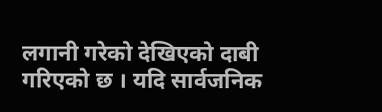लगानी गरेको देखिएको दाबी गरिएको छ । यदि सार्वजनिक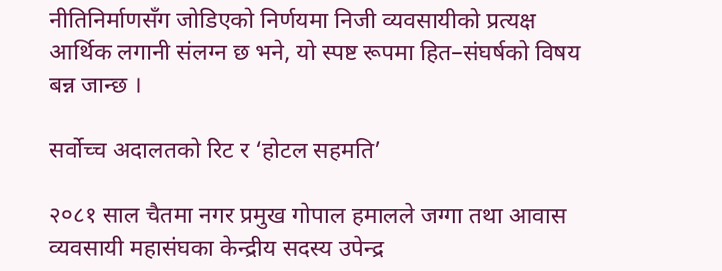नीतिनिर्माणसँग जोडिएको निर्णयमा निजी व्यवसायीको प्रत्यक्ष आर्थिक लगानी संलग्न छ भने, यो स्पष्ट रूपमा हित–संघर्षको विषय बन्न जान्छ ।

सर्वोच्च अदालतको रिट र ‘होटल सहमति’

२०८१ साल चैतमा नगर प्रमुख गोपाल हमालले जग्गा तथा आवास व्यवसायी महासंघका केन्द्रीय सदस्य उपेन्द्र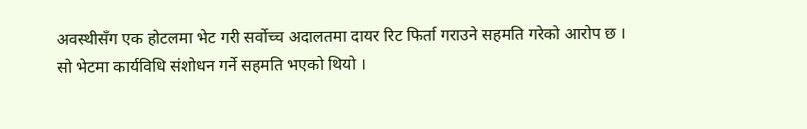अवस्थीसँग एक होटलमा भेट गरी सर्वोच्च अदालतमा दायर रिट फिर्ता गराउने सहमति गरेको आरोप छ । सो भेटमा कार्यविधि संशोधन गर्ने सहमति भएको थियो ।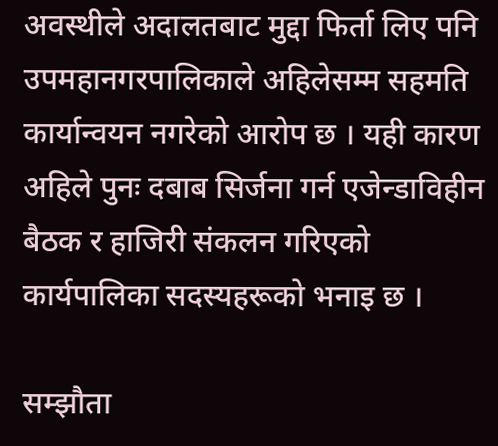अवस्थीले अदालतबाट मुद्दा फिर्ता लिए पनि उपमहानगरपालिकाले अहिलेसम्म सहमति कार्यान्वयन नगरेको आरोप छ । यही कारण अहिले पुनः दबाब सिर्जना गर्न एजेन्डाविहीन बैठक र हाजिरी संकलन गरिएको कार्यपालिका सदस्यहरूको भनाइ छ ।

सम्झौता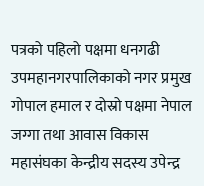पत्रको पहिलो पक्षमा धनगढी उपमहानगरपालिकाको नगर प्रमुख गोपाल हमाल र दोस्रो पक्षमा नेपाल जग्गा तथा आवास विकास महासंघका केन्द्रीय सदस्य उपेन्द्र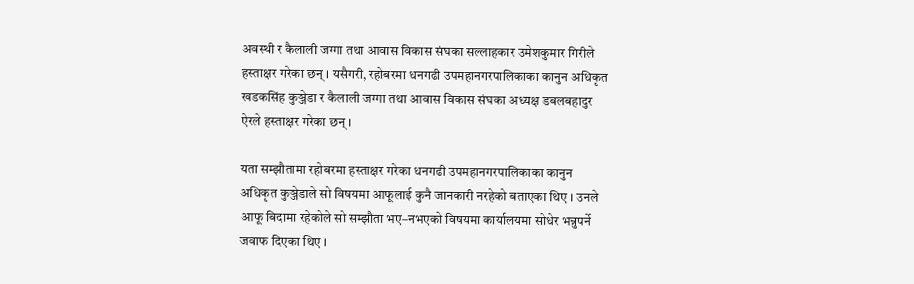अवस्थी र कैलाली जग्गा तथा आवास विकास संघका सल्लाहकार उमेशकुमार गिरीले हस्ताक्षर गरेका छन् । यसैगरी, रहोबरमा धनगढी उपमहानगरपालिकाका कानुन अधिकृत खडकसिंह कुञ्जेडा र कैलाली जग्गा तथा आवास विकास संघका अध्यक्ष डबलबहादुर ऐरले हस्ताक्षर गरेका छन् ।

यता सम्झौतामा रहोबरमा हस्ताक्षर गरेका धनगढी उपमहानगरपालिकाका कानुन अधिकृत कुञ्जेडाले सो विषयमा आफूलाई कुनै जानकारी नरहेको बताएका थिए । उनले आफू बिदामा रहेकोले सो सम्झौता भए–नभएको विषयमा कार्यालयमा सोधेर भन्नुपर्ने जवाफ दिएका थिए ।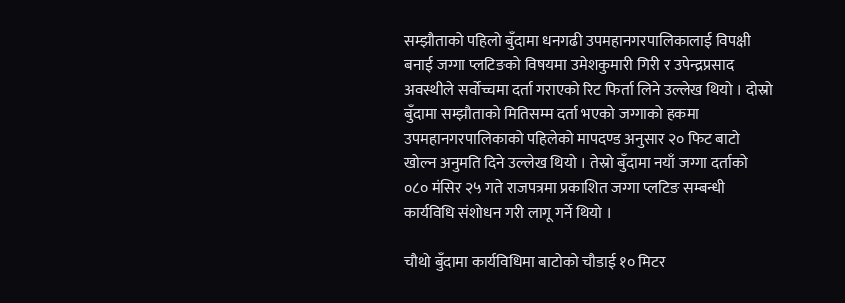सम्झौताको पहिलो बुँदामा धनगढी उपमहानगरपालिकालाई विपक्षी बनाई जग्गा प्लटिङको विषयमा उमेशकुमारी गिरी र उपेन्द्रप्रसाद अवस्थीले सर्वोच्चमा दर्ता गराएको रिट फिर्ता लिने उल्लेख थियो । दोस्रो बुँदामा सम्झौताको मितिसम्म दर्ता भएको जग्गाको हकमा उपमहानगरपालिकाको पहिलेको मापदण्ड अनुसार २० फिट बाटो खोल्न अनुमति दिने उल्लेख थियो । तेस्रो बुँदामा नयाँ जग्गा दर्ताको ०८० मंसिर २५ गते राजपत्रमा प्रकाशित जग्गा प्लटिङ सम्बन्धी कार्यविधि संशोधन गरी लागू गर्ने थियो ।

चौथो बुँदामा कार्यविधिमा बाटोको चौडाई १० मिटर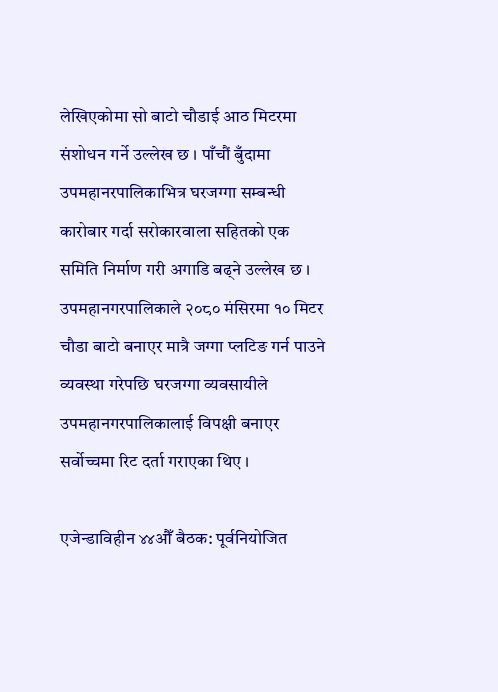लेखिएकोमा सो बाटो चौडाई आठ मिटरमा संशोधन गर्ने उल्लेख छ । पाँचौं बुँदामा उपमहानरपालिकाभित्र घरजग्गा सम्बन्धी कारोबार गर्दा सरोकारवाला सहितको एक समिति निर्माण गरी अगाडि बढ्ने उल्लेख छ ।
उपमहानगरपालिकाले २०८० मंसिरमा १० मिटर चौडा बाटो बनाएर मात्रै जग्गा प्लटिङ गर्न पाउने व्यवस्था गरेपछि घरजग्गा व्यवसायीले उपमहानगरपालिकालाई विपक्षी बनाएर सर्वोच्चमा रिट दर्ता गराएका थिए ।

एजेन्डाविहीन ४४औँ बैठक: पूर्वनियोजित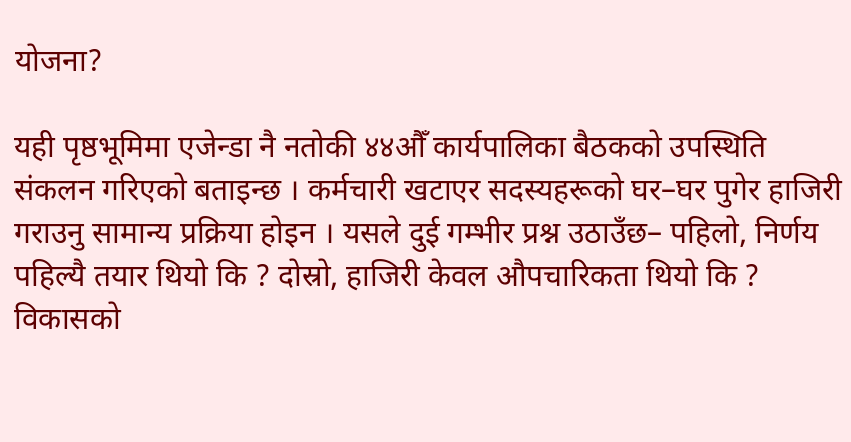योजना?

यही पृष्ठभूमिमा एजेन्डा नै नतोकी ४४औँ कार्यपालिका बैठकको उपस्थिति संकलन गरिएको बताइन्छ । कर्मचारी खटाएर सदस्यहरूको घर–घर पुगेर हाजिरी गराउनु सामान्य प्रक्रिया होइन । यसले दुई गम्भीर प्रश्न उठाउँछ– पहिलो, निर्णय पहिल्यै तयार थियो कि ? दोस्रो, हाजिरी केवल औपचारिकता थियो कि ? विकासको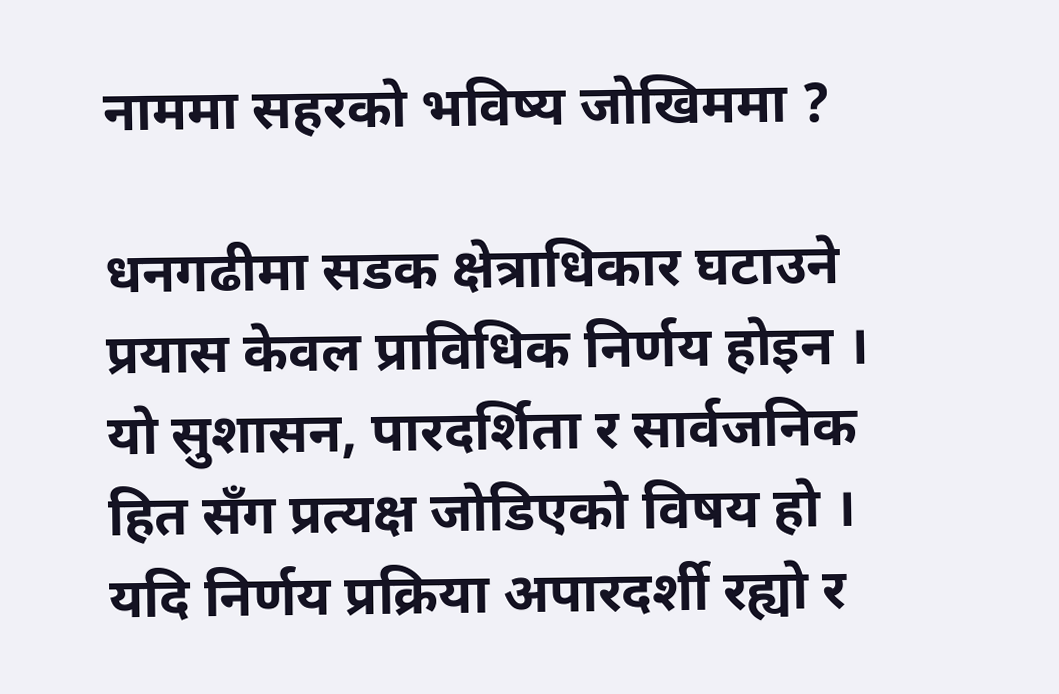नाममा सहरको भविष्य जोखिममा ?

धनगढीमा सडक क्षेत्राधिकार घटाउने प्रयास केवल प्राविधिक निर्णय होइन । यो सुशासन, पारदर्शिता र सार्वजनिक हित सँग प्रत्यक्ष जोडिएको विषय हो । यदि निर्णय प्रक्रिया अपारदर्शी रह्यो र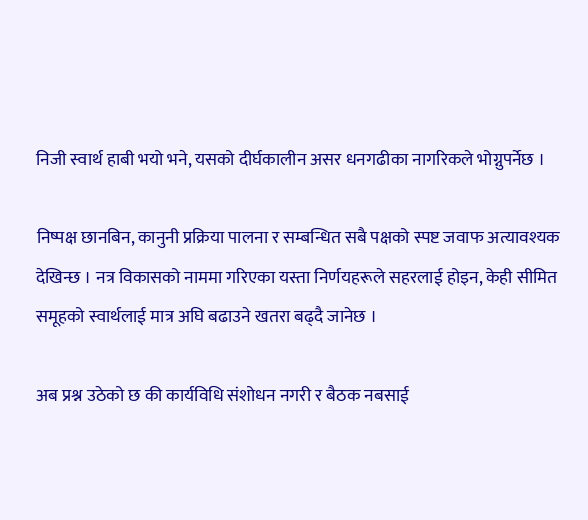निजी स्वार्थ हाबी भयो भने, यसको दीर्घकालीन असर धनगढीका नागरिकले भोग्नुपर्नेछ ।

निष्पक्ष छानबिन, कानुनी प्रक्रिया पालना र सम्बन्धित सबै पक्षको स्पष्ट जवाफ अत्यावश्यक देखिन्छ । नत्र विकासको नाममा गरिएका यस्ता निर्णयहरूले सहरलाई होइन, केही सीमित समूहको स्वार्थलाई मात्र अघि बढाउने खतरा बढ्दै जानेछ ।

अब प्रश्न उठेको छ की कार्यविधि संशोधन नगरी र बैठक नबसाई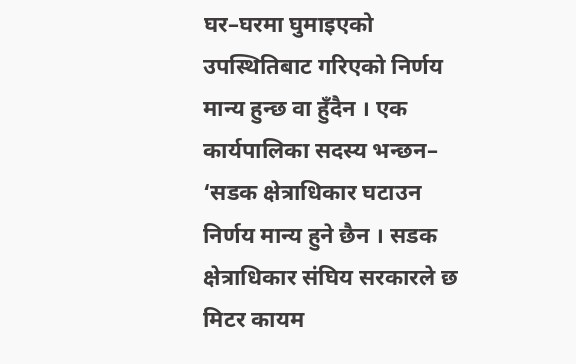घर–घरमा घुमाइएको उपस्थितिबाट गरिएको निर्णय मान्य हुन्छ वा हुँदैन । एक कार्यपालिका सदस्य भन्छन– ‘सडक क्षेत्राधिकार घटाउन निर्णय मान्य हुने छैन । सडक क्षेत्राधिकार संघिय सरकारले छ मिटर कायम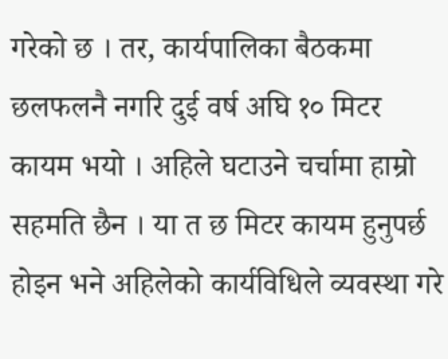गरेको छ । तर, कार्यपालिका बैठकमा छलफलनै नगरि दुई वर्ष अघि १० मिटर कायम भयो । अहिले घटाउने चर्चामा हाम्रो सहमति छैन । या त छ मिटर कायम हुनुपर्छ होइन भने अहिलेको कार्यविधिले व्यवस्था गरे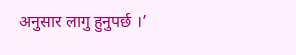अनुसार लागु हुनुपर्छ ।’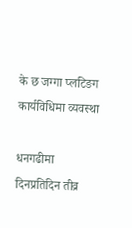के छ जग्गा प्लटिङग कार्यविधिमा व्यवस्था

धनगढीमा दिनप्रतिदिन तीव्र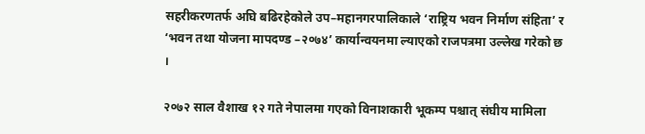सहरीकरणतर्फ अघि बढिरहेकोले उप–महानगरपालिकाले ‘राष्ट्रिय भवन निर्माण संहिता’ र ‘भवन तथा योजना मापदण्ड –२०७४’ कार्यान्वयनमा ल्याएको राजपत्रमा उल्लेख गरेको छ ।

२०७२ साल वैशाख १२ गते नेपालमा गएको विनाशकारी भूकम्प पश्चात् संघीय मामिला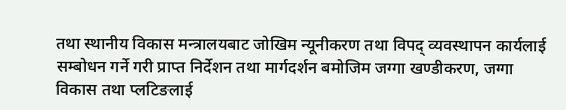तथा स्थानीय विकास मन्त्रालयबाट जोखिम न्यूनीकरण तथा विपद् व्यवस्थापन कार्यलाई सम्बोधन गर्ने गरी प्राप्त निर्देशन तथा मार्गदर्शन बमोजिम जग्गा खण्डीकरण, जग्गा विकास तथा प्लटिङलाई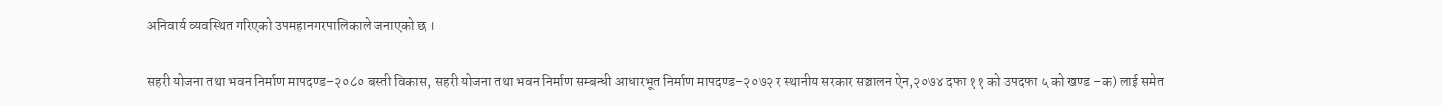अनिवार्य व्यवस्थित गरिएको उपमहानगरपालिकाले जनाएको छ ।

सहरी योजना तथा भवन निर्माण मापदण्ड–२०८० बस्ती विकास, सहरी योजना तथा भवन निर्माण सम्बन्धी आधारभूत निर्माण मापदण्ड–२०७२ र स्थानीय सरकार सञ्चालन ऐन,२०७४ दफा ११ को उपदफा ५ को खण्ड –क) लाई समेत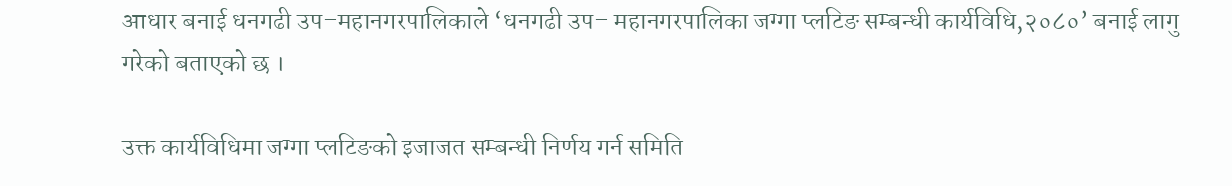आधार बनाई धनगढी उप–महानगरपालिकाले ‘धनगढी उप– महानगरपालिका जग्गा प्लटिङ सम्बन्धी कार्यविधि,२०८०’ बनाई लागु गरेको बताएको छ ।

उक्त कार्यविधिमा जग्गा प्लटिङको इजाजत सम्बन्धी निर्णय गर्न समिति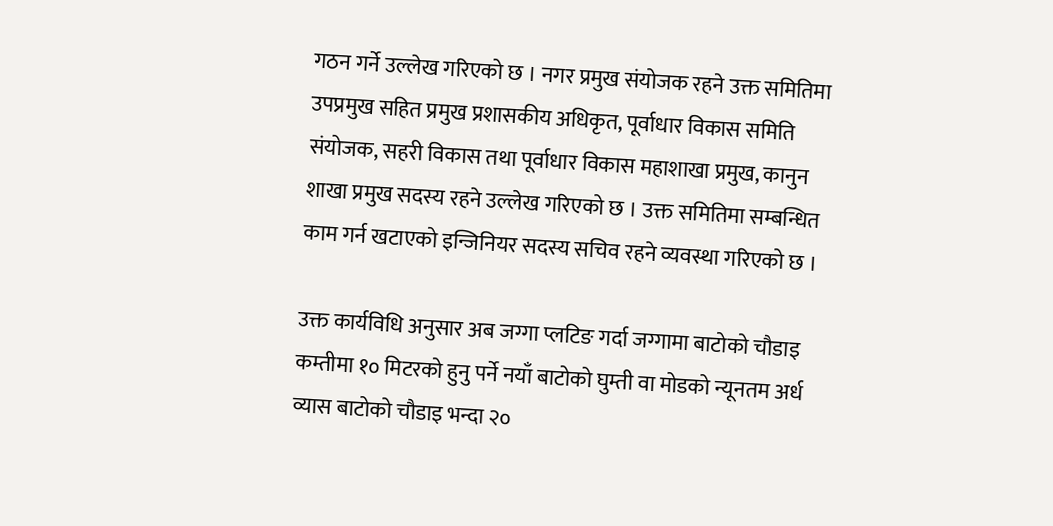गठन गर्ने उल्लेख गरिएको छ । नगर प्रमुख संयोजक रहने उक्त समितिमा उपप्रमुख सहित प्रमुख प्रशासकीय अधिकृत, पूर्वाधार विकास समिति संयोजक, सहरी विकास तथा पूर्वाधार विकास महाशाखा प्रमुख, कानुन शाखा प्रमुख सदस्य रहने उल्लेख गरिएको छ । उक्त समितिमा सम्बन्धित काम गर्न खटाएको इन्जिनियर सदस्य सचिव रहने व्यवस्था गरिएको छ ।

उक्त कार्यविधि अनुसार अब जग्गा प्लटिङ गर्दा जग्गामा बाटोको चौडाइ कम्तीमा १० मिटरको हुनु पर्ने नयाँ बाटोको घुम्ती वा मोडको न्यूनतम अर्ध व्यास बाटोको चौडाइ भन्दा २०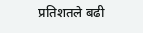प्रतिशतले बढी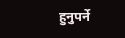हुनुपर्ने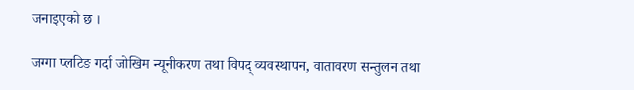जनाइएको छ ।

जग्गा प्लटिङ गर्दा जोखिम न्यूनीकरण तथा विपद् व्यवस्थापन, वातावरण सन्तुलन तथा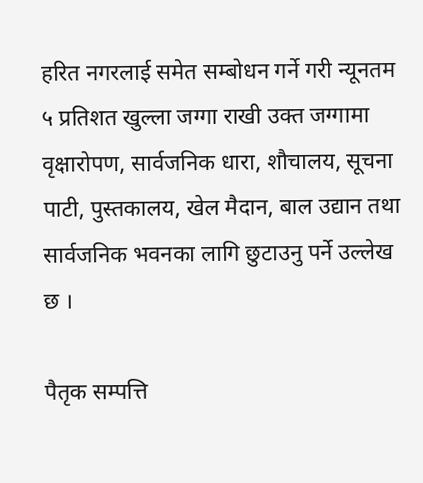हरित नगरलाई समेत सम्बोधन गर्ने गरी न्यूनतम ५ प्रतिशत खुल्ला जग्गा राखी उक्त जग्गामा वृक्षारोपण, सार्वजनिक धारा, शौचालय, सूचना पाटी, पुस्तकालय, खेल मैदान, बाल उद्यान तथा सार्वजनिक भवनका लागि छुटाउनु पर्ने उल्लेख छ ।

पैतृक सम्पत्ति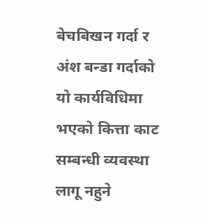बेचबिखन गर्दा र अंश बन्डा गर्दाको यो कार्यविधिमा भएको कित्ता काट सम्बन्धी व्यवस्था लागू नहुने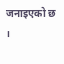जनाइएको छ ।